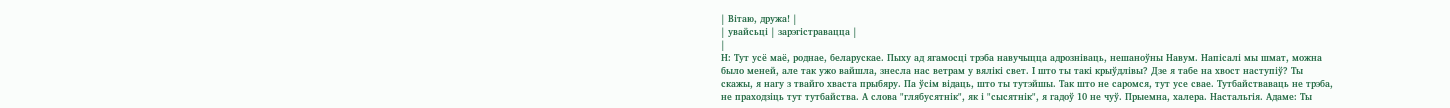| Вiтаю, дружа! |
| увайсьцi | зарэгiстравацца |
|
Н: Тут усё маё, роднае, беларускае. Пыху ад ягамосці трэба навучыцца адрозніваць, нешаноўны Навум. Напісалі мы шмат, можна было меней, але так ужо вайшла, знесла нас ветрам у вялікі свет. І што ты такі крыўдлівы? Дзе я табе на хвост наступіў? Ты скажы, я нагу з твайго хваста прыбяру. Па ўсім відаць, што ты тутэйшы. Так што не саромся, тут усе свае. Тутбайстваваць не трэба, не праходзіць тут тутбайства. А слова "глябусятнік", як і "сысятнік", я гадоў 10 не чуў. Прыемна, халера. Настальгія. Адаме: Ты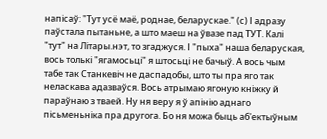напісаў: "Тут усё маё, роднае, беларускае." (с) І адразу паўстала пытаньне, а што маеш на ўвазе пад ТУТ. Калі "тут" на Літары.нэт, то згаджуся. І "пыха" наша беларуская, вось толькі "ягамосьці" я штосьці не бачыў. А вось чым табе так Станкевіч не даспадобы, што ты пра яго так неласкава адазваўся. Вось атрымаю ягоную кніжку й параўнаю з тваей. Ну ня веру я ў апінію аднаго пісьменьніка пра другога. Бо ня можа быць аб'ектыўным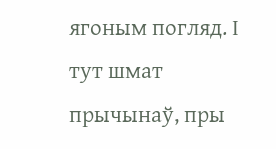ягоным погляд. І тут шмат прычынаў, пры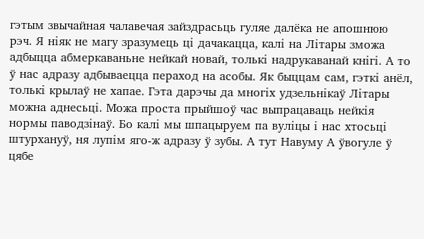гэтым звычайная чалавечая зайздрасьць гуляе далёка не апошнюю рэч. Я ніяк не магу зразумець ці дачакацца, калі на Літары зможа адбыцца абмеркаваньне нейкай новай, толькі надрукаванай кнігі. А то ў нас адразу адбываецца пераход на асобы. Як быццам сам, гэткі анёл, толькі крылаў не хапае. Гэта дарэчы да многіх удзельнікаў Літары можна аднесьці. Можа проста прыйшоў час выпрацаваць нейкія нормы паводзінаў. Бо калі мы шпацыруем па вуліцы і нас хтосьці штурхануў, ня лупім яго-ж адразу ў зубы. А тут Навуму А ўвогуле ў цябе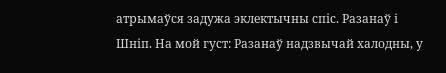атрымаўся задужа эклектычны спіс. Разанаў і Шніп. На мой густ: Разанаў надзвычай халодны, у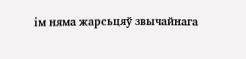ім няма жарсьцяў звычайнага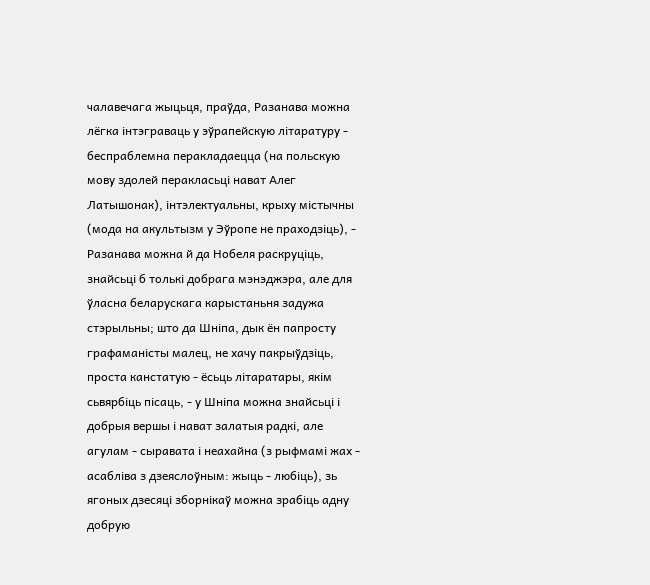чалавечага жыцьця, праўда, Разанава можна лёгка інтэграваць у эўрапейскую літаратуру - беспраблемна перакладаецца (на польскую мову здолей перакласьці нават Алег Латышонак), інтэлектуальны, крыху містычны (мода на акультызм у Эўропе не праходзіць), - Разанава можна й да Нобеля раскруціць, знайсьці б толькі добрага мэнэджэра, але для ўласна беларускага карыстаньня задужа стэрыльны; што да Шніпа, дык ён папросту графаманісты малец, не хачу пакрыўдзіць, проста канстатую - ёсьць літаратары, якім сьвярбіць пісаць, - у Шніпа можна знайсьці і добрыя вершы і нават залатыя радкі, але агулам - сыравата і неахайна (з рыфмамі жах - асабліва з дзеяслоўным: жыць - любіць), зь ягоных дзесяці зборнікаў можна зрабіць адну добрую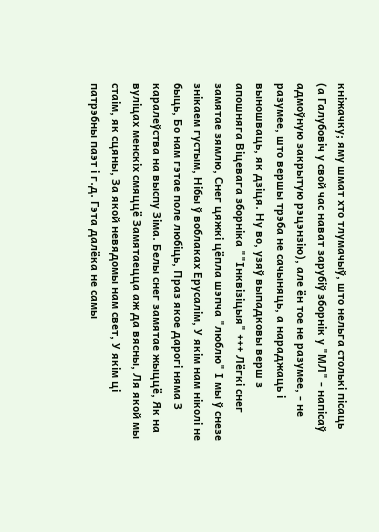кніжачку; яму шмат хто тлумачыў, што нельга столькі пісаць (а Галубовіч у свой час нават зарубіў зборнік у "МЛ" - напісаў адмоўную закрытую рэцэнзію), але ён тое не разумее, - не разумее, што вершы трэба не сачыняць, а нараджаць і выношваць, як дзіця. Ну во, узяў выпадковы верш з апошняга Віцевага зборніка ""Інквізіцыя" +++ Лёгкі снег замятае зямлю, Снег цяжкі цёпла шэпча "люблю" І мы ў снезе знікаем густым, Нібы ў воблаках Ерусалім, У якім нам ніколі не быць, Бо нам гэтае поле любіць, Праз якое дарогі няма З каралеўства на выспу Зіма. Белы снег замятае жыццё, Як на вуліцах менскіх смяццё Замятаецца аж да вясны, Ля якой мы стаім, як сцяны, За якой невядомы нам свет, У якім ці патрэбны паэт і г.д. Гэта далёка не самы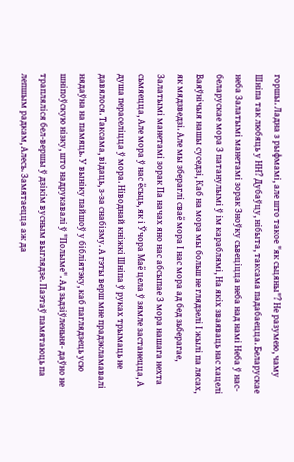горшы. Ладна з рыфмамі, але што такое "як сьцяны"? Не разумею, чаму Шніпа так любяць у НН? Дубаўцу, нібыта, таксама падабаецца. Беларускае неба Залатымі манетамі зорак Зноўку сьвеціцца неба над намі Неба ў нас- беларускае мора З патанулымі ў ім караблямі, На якіх зваяваць нас хацелі Ваяўнічыя нашы суседзі, Каб на мора мы больш не глядзелі І жылі па лясах, як мядзведзі. Але мы збераглі сваё мора І нас мора ад бед зьберагае, Залатымі манетамі зорак Па начах яно нас абсыпае З мора нашага нехта сьмяецца, Але мора ў нас ёсьць, як і Ўчора Маё цела ў зямле застанецца, А душа пераселіцца ў мора. Ніводнай кніжкі Шніпа ў руках трымаць не давялося. Таксама, відаць, з-за снабізму. А гэты верш мне прадэкламавалі нядаўна на памяць. У выніку пайшоў у бібліятэку, каб паглядзець усю шніпоўскую нізку, што надрукавалі ў "Полыме". Ад зьдзіўленьня- даўно не трапляліся бел-вершы ў дзікім вусным выглядзе. Паэтаў памятаюць па лепшым радкам, Алесь. Замятаецца аж да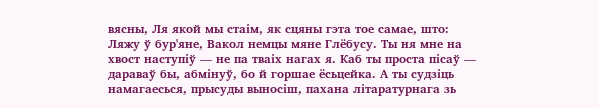вясны, Ля якой мы стаім, як сцяны гэта тое самае, што: Ляжу ў бур'яне, Вакол немцы мяне Глёбусу. Ты ня мне на хвост наступіў — не па тваіх нагах я. Каб ты проста пісаў — дараваў бы, абмінуў, бо й горшае ёсьцейка. А ты судзіць намагаесься, прысуды выносіш, пахана літаратурнага зь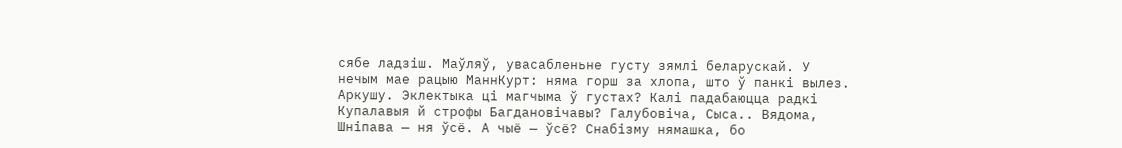сябе ладзіш. Маўляў, увасабленьне густу зямлі беларускай. У нечым мае рацыю МаннКурт: няма горш за хлопа, што ў панкі вылез. Аркушу. Эклектыка ці магчыма ў густах? Калі падабаюцца радкі Купалавыя й строфы Багдановічавы? Галубовіча, Сыса.. Вядома, Шніпава — ня ўсё. А чыё — ўсё? Снабізму нямашка, бо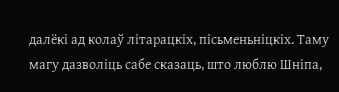далёкі ад колаў літарацкіх, пісьменьніцкіх. Таму магу дазволіць сабе сказаць, што люблю Шніпа,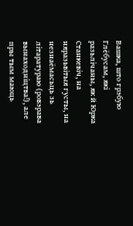Вашка, што грэбую Глёбусам, які разьлічаны, як й Юрка Станкевіч, на няразьвітыя густы, на незнаёмасьць зь літаратураю (ровэрава вынаходніцтва!), але пры тым маюць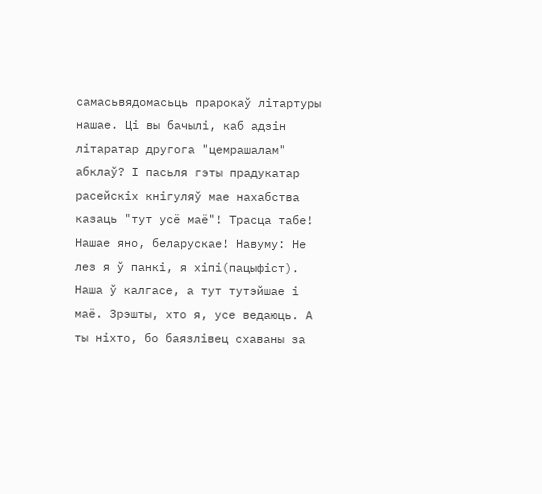самасьвядомасьць прарокаў літартуры нашае. Ці вы бачылі, каб адзін літаратар другога "цемрашалам" абклаў? І пасьля гэты прадукатар расейскіх кнігуляў мае нахабства казаць "тут усё маё"! Трасца табе! Нашае яно, беларускае! Навуму: Не лез я ў панкі, я хіпі(пацыфіст). Наша ў калгасе, а тут тутэйшае і маё. Зрэшты, хто я, усе ведаюць. А ты ніхто, бо баязлівец схаваны за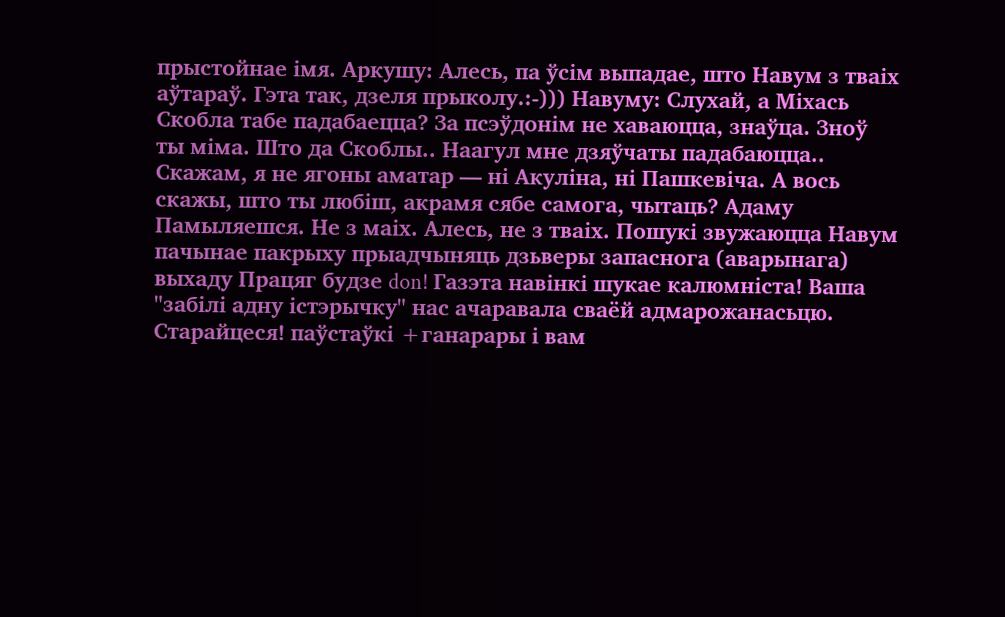прыстойнае імя. Аркушу: Алесь, па ўсім выпадае, што Навум з тваіх аўтараў. Гэта так, дзеля прыколу.:-))) Навуму: Слухай, а Міхась Скобла табе падабаецца? За псэўдонім не хаваюцца, знаўца. Зноў ты міма. Што да Скоблы.. Наагул мне дзяўчаты падабаюцца.. Скажам, я не ягоны аматар — ні Акуліна, ні Пашкевіча. А вось скажы, што ты любіш, акрамя сябе самога, чытаць? Адаму Памыляешся. Не з маіх. Алесь, не з тваіх. Пошукі звужаюцца Навум пачынае пакрыху прыадчыняць дзьверы запаснога (аварынага) выхаду Працяг будзе don! Газэта навінкі шукае калюмніста! Ваша "забілі адну істэрычку" нас ачаравала сваёй адмарожанасьцю. Старайцеся! паўстаўкі +ганарары і вам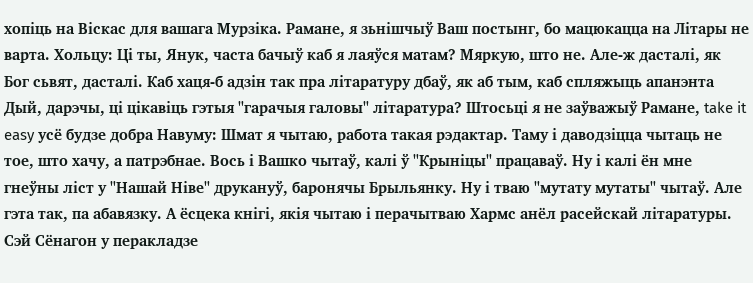хопіць на Віскас для вашага Мурзіка. Рамане, я зьнішчыў Ваш постынг, бо мацюкацца на Літары не варта. Хольцу: Ці ты, Янук, часта бачыў каб я лаяўся матам? Мяркую, што не. Але-ж дасталі, як Бог сьвят, дасталі. Каб хаця-б адзін так пра літаратуру дбаў, як аб тым, каб спляжыць апанэнта Дый, дарэчы, ці цікавіць гэтыя "гарачыя галовы" літаратура? Штосьці я не заўважыў Рамане, take it easy усё будзе добра Навуму: Шмат я чытаю, работа такая рэдактар. Таму і даводзіцца чытаць не тое, што хачу, а патрэбнае. Вось і Вашко чытаў, калі ў "Крыніцы" працаваў. Ну і калі ён мне гнеўны ліст у "Нашай Ніве" друкануў, баронячы Брыльянку. Ну і тваю "мутату мутаты" чытаў. Але гэта так, па абавязку. А ёсцека кнігі, якія чытаю і перачытваю Хармс анёл расейскай літаратуры. Сэй Сёнагон у перакладзе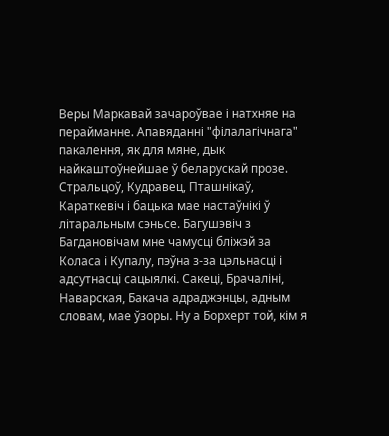Веры Маркавай зачароўвае і натхняе на перайманне. Апавяданні "філалагічнага" пакалення, як для мяне, дык найкаштоўнейшае ў беларускай прозе. Стральцоў, Кудравец, Пташнікаў, Караткевіч і бацька мае настаўнікі ў літаральным сэньсе. Багушэвіч з Багдановічам мне чамусці бліжэй за Коласа і Купалу, пэўна з-за цэльнасці і адсутнасці сацыялкі. Сакеці, Брачаліні, Наварская, Бакача адраджэнцы, адным словам, мае ўзоры. Ну а Борхерт той, кім я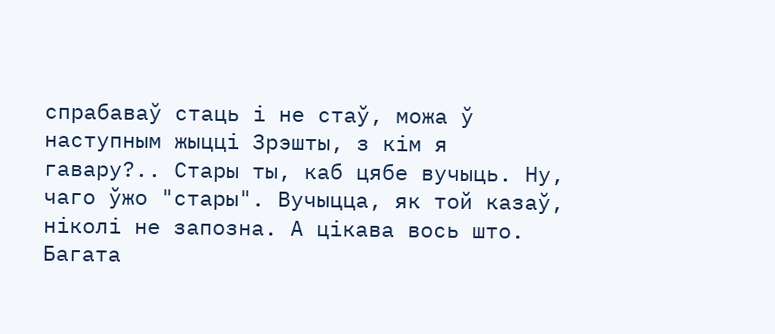спрабаваў стаць і не стаў, можа ў наступным жыцці Зрэшты, з кім я гавару?.. Стары ты, каб цябе вучыць. Ну, чаго ўжо "стары". Вучыцца, як той казаў, ніколі не запозна. А цікава вось што. Багата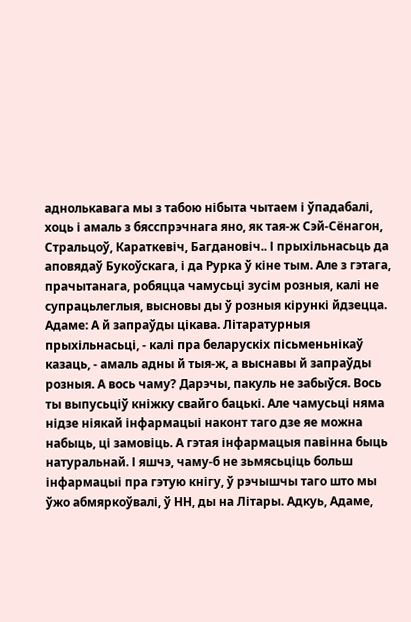аднолькавага мы з табою нібыта чытаем і ўпадабалі, хоць і амаль з бясспрэчнага яно, як тая-ж Сэй-Сёнагон, Стральцоў, Караткевіч, Багдановіч.. І прыхільнасьць да аповядаў Букоўскага, і да Рурка ў кіне тым. Але з гэтага, прачытанага, робяцца чамусьці зусім розныя, калі не супрацьлеглыя, высновы ды ў розныя кірункі йдзецца. Адаме: А й запраўды цікава. Літаратурныя прыхільнасьці, - калі пра беларускіх пісьменьнікаў казаць, - амаль адны й тыя-ж, а выснавы й запраўды розныя. А вось чаму? Дарэчы, пакуль не забыўся. Вось ты выпусьціў кніжку свайго бацькі. Але чамусьці няма нідзе ніякай інфармацыі наконт таго дзе яе можна набыць, ці замовіць. А гэтая інфармацыя павінна быць натуральнай. І яшчэ, чаму-б не зьмясьціць больш інфармацыі пра гэтую кнігу, ў рэчышчы таго што мы ўжо абмяркоўвалі, ў НН, ды на Літары. Адкуь, Адаме,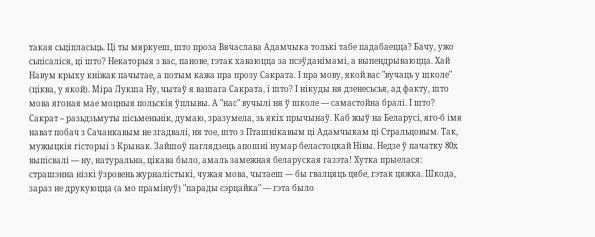такая сьціпласьць. Ці ты мяркуеш, што проза Вячаслава Адамчыка толькі табе падабаецца? Бачу, ужо сьпісаліся, ці што? Некаторыя з вас, панове, гэтак хаваюцца за псэўданімамі, а выпендрываюцца. Хай Навум крыху кніжак пачытае, а потым кажа пра прозу Сакрата. І пра мову, якой вас "вучаць у школе" (ціква, у якой). Міра Лукша Ну, чытаў я вашага Сакрата, і што? І нікуды ня дзенесьсья, ад факту, што мова ягоная мае моцныя польскія ўплывы. А "нас" вучылі ня ў школе — самастойна бралі. І што? Сакрат – разьдзьмуты пісьменьнік, думаю, зразумела, зь якіх прычынаў. Каб жыў на Беларусі, яго-б імя нават побач з Сачанкавым не згадвалі, ня тое, што з Пташнікавым ці Адамчыкам ці Стральцовым. Так, мужыцкія гісторыі з Крынак. Зайшоў паглядзець апошні нумар беластоцкай Нівы. Недзе ў пачатку 80х выпісвалі — ну, натуральна, цікава было, амаль замежная беларуская газэта! Хутка прыелася: страшэнна нізкі ўзровень журналістыкі, чужая мова, чытаеш — бы гвалцяць цябе, гэтак цяжка. Шкода, зараз не друкуюцца (а мо прамінуў) "парады сэрцайка" — гэта было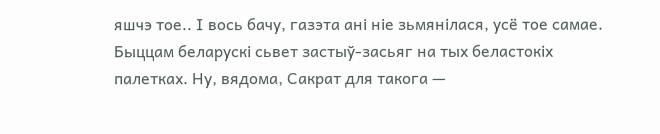яшчэ тое.. І вось бачу, газэта ані ніе зьмянілася, усё тое самае. Быццам беларускі сьвет застыў-засьяг на тых беластокіх палетках. Ну, вядома, Сакрат для такога —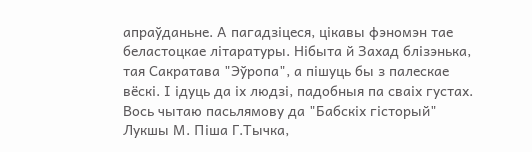апраўданьне. А пагадзіцеся, цікавы фэномэн тае беластоцкае літаратуры. Нібыта й Захад блізэнька, тая Сакратава "Эўропа", а пішуць бы з палескае вёскі. І ідуць да іх людзі, падобныя па сваіх густах. Вось чытаю пасьлямову да "Бабскіх гісторый" Лукшы М. Піша Г.Тычка,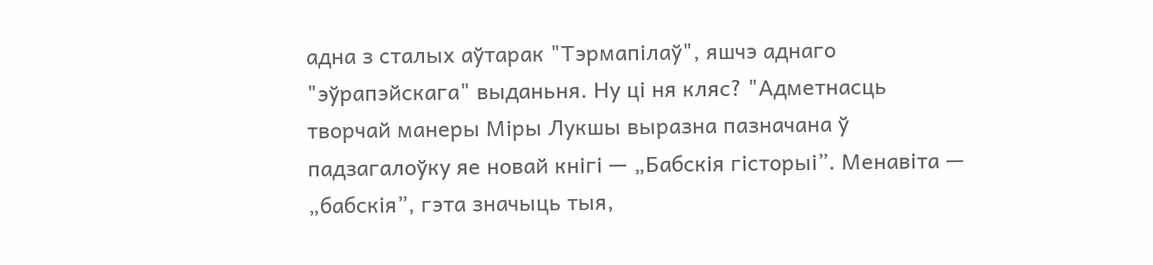адна з сталых аўтарак "Тэрмапілаў", яшчэ аднаго "эўрапэйскага" выданьня. Ну ці ня кляс? "Адметнасць творчай манеры Міры Лукшы выразна пазначана ў падзагалоўку яе новай кнігі — „Бабскія гісторыі”. Менавіта — „бабскія”, гэта значыць тыя,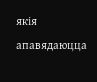якія апавядаюцца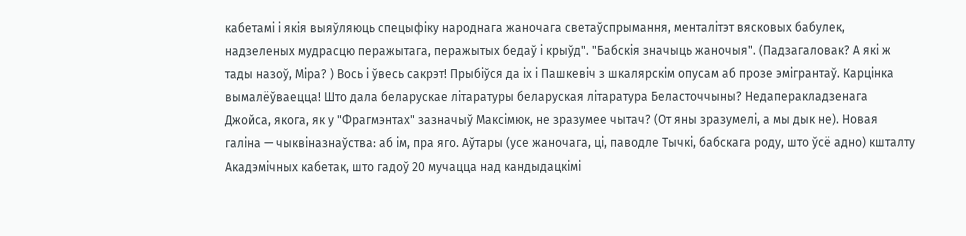кабетамі і якія выяўляюць спецыфіку народнага жаночага светаўспрымання, менталітэт вясковых бабулек, надзеленых мудрасцю перажытага, перажытых бедаў і крыўд". "Бабскія значыць жаночыя". (Падзагаловак? А які ж тады назоў, Міра? ) Вось і ўвесь сакрэт! Прыбіўся да іх і Пашкевіч з шкалярскім опусам аб прозе эмігрантаў. Карцінка вымалёўваецца! Што дала беларускае літаратуры беларуская літаратура Беласточчыны? Недаперакладзенага Джойса, якога, як у "Фрагмэнтах" зазначыў Максімюк, не зразумее чытач? (От яны зразумелі, а мы дык не). Новая галіна — чыквіназнаўства: аб ім, пра яго. Аўтары (усе жаночага, ці, паводле Тычкі, бабскага роду, што ўсё адно) кшталту Акадэмічных кабетак, што гадоў 20 мучацца над кандыдацкімі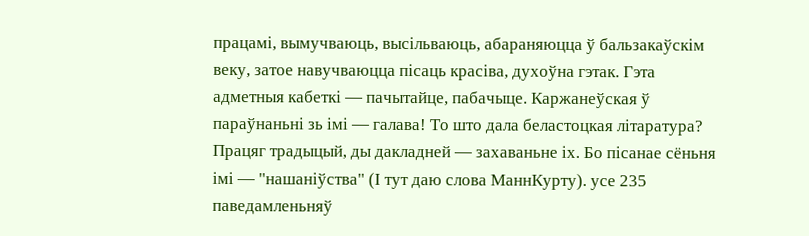працамі, вымучваюць, высільваюць, абараняюцца ў бальзакаўскім веку, затое навучваюцца пісаць красіва, духоўна гэтак. Гэта адметныя кабеткі — пачытайце, пабачыце. Каржанеўская ў параўнаньні зь імі — галава! То што дала беластоцкая літаратура? Працяг традыцый, ды дакладней — захаваньне іх. Бо пісанае сёньня імі — "нашаніўства" (І тут даю слова МаннКурту). усе 235 паведамленьняў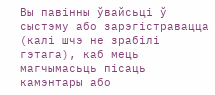Вы павiнны ўвайсьцi ў сыстэму або зарэгiстравацца (калi шчэ не зрабiлi гэтага), каб мець магчымасьць пiсаць камэнтары або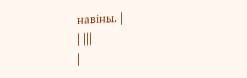навiны. |
| |||
|